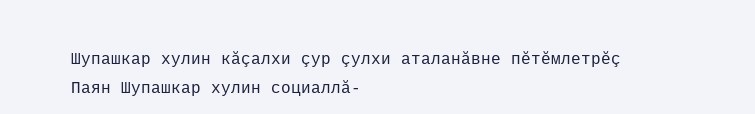Шупашкар хулин кăçалхи çур çулхи аталанăвне пĕтĕмлетрĕç
Паян Шупашкар хулин социаллă-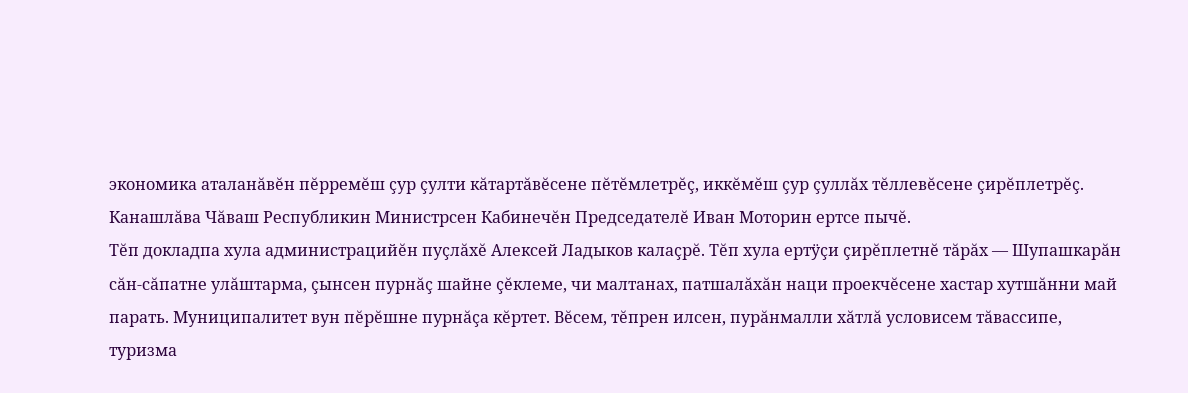экономика аталанăвĕн пĕрремĕш çур çулти кăтартăвĕсене пĕтĕмлетрĕç, иккĕмĕш çур çуллăх тĕллевĕсене çирĕплетрĕç. Канашлăва Чăваш Республикин Министрсен Кабинечĕн Председателĕ Иван Моторин ертсе пычĕ.
Тĕп докладпа хула администрацийĕн пуçлăхĕ Алексей Ладыков калаçрĕ. Тĕп хула ертÿçи çирĕплетнĕ тăрăх — Шупашкарăн сăн-сăпатне улăштарма, çынсен пурнăç шайне çĕклеме, чи малтанах, патшалăхăн наци проекчĕсене хастар хутшăнни май парать. Муниципалитет вун пĕрĕшне пурнăçа кĕртет. Вĕсем, тĕпрен илсен, пурăнмалли хăтлă условисем тăвассипе, туризма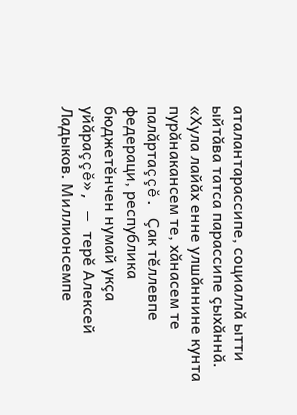аталантарассипе, социаллă ытти ыйтăва татса парассипе çыхăннă.
«Хула лайăх енне улшăннине кунта пурăнакансем те, хăнасем те палăртаççĕ. Çак тĕллевпе федераци, республика бюджетĕнчен нумай укçа уйăраççĕ», — терĕ Алексей Ладыков. Миллионсемпе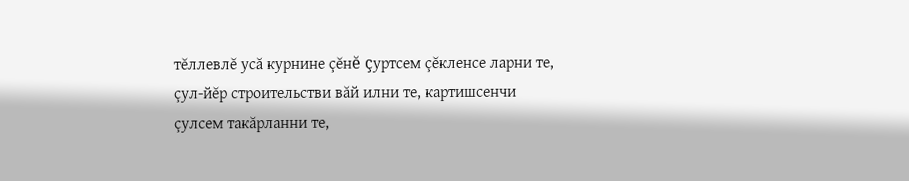тĕллевлĕ усă курнине çĕнĕ çуртсем çĕкленсе ларни те, çул-йĕр строительстви вăй илни те, картишсенчи çулсем такăрланни те,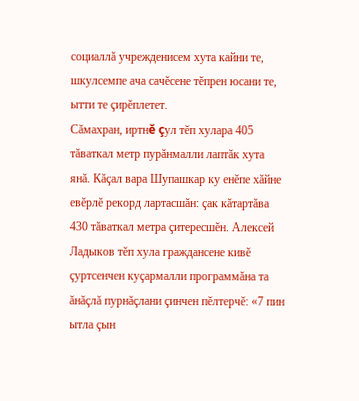социаллă учрежденисем хута кайни те, шкулсемпе ача сачĕсене тĕпрен юсани те, ытти те çирĕплетет.
Сăмахран, иртнĕ çул тĕп хулара 405 тăваткал метр пурăнмалли лаптăк хута янă. Кăçал вара Шупашкар ку енĕпе хăйне евĕрлĕ рекорд лартасшăн: çак кăтартăва 430 тăваткал метра çитересшĕн. Алексей Ладыков тĕп хула граждансене кивĕ çуртсенчен куçармалли программăна та ăнăçлă пурнăçлани çинчен пĕлтерчĕ: «7 пин ытла çын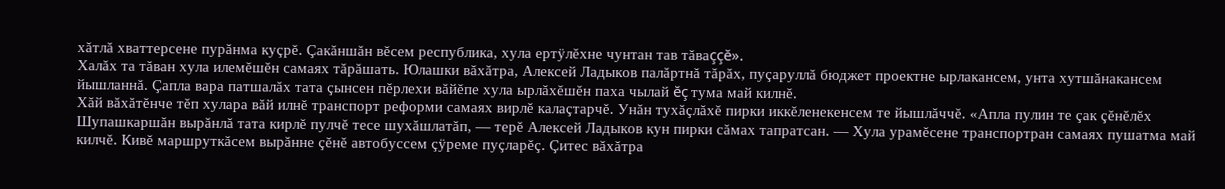хăтлă хваттерсене пурăнма куçрĕ. Çакăншăн вĕсем республика, хула ертÿлĕхне чунтан тав тăваççĕ».
Халăх та тăван хула илемĕшĕн самаях тăрăшать. Юлашки вăхăтра, Алексей Ладыков палăртнă тăрăх, пуçаруллă бюджет проектне ырлакансем, унта хутшăнакансем йышланнă. Çапла вара патшалăх тата çынсен пĕрлехи вăйĕпе хула ырлăхĕшĕн паха чылай ĕç тума май килнĕ.
Хăй вăхăтĕнче тĕп хулара вăй илнĕ транспорт реформи самаях вирлĕ калаçтарчĕ. Унăн тухăçлăхĕ пирки иккĕленекенсем те йышлăччĕ. «Апла пулин те çак çĕнĕлĕх Шупашкаршăн вырăнлă тата кирлĕ пулчĕ тесе шухăшлатăп, — терĕ Алексей Ладыков кун пирки сăмах тапратсан. — Хула урамĕсене транспортран самаях пушатма май килчĕ. Кивĕ маршруткăсем вырăнне çĕнĕ автобуссем çÿреме пуçларĕç. Çитес вăхăтра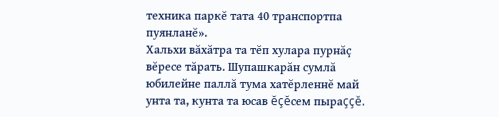техника паркĕ тата 40 транспортпа пуянланĕ».
Хальхи вăхăтра та тĕп хулара пурнăç вĕресе тăрать. Шупашкарăн сумлă юбилейне паллă тума хатĕрленнĕ май унта та, кунта та юсав ĕçĕсем пыраççĕ.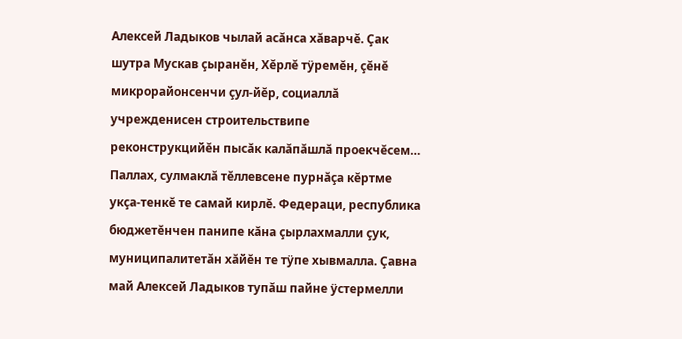Алексей Ладыков чылай асăнса хăварчĕ. Çак шутра Мускав çыранĕн, Хĕрлĕ тÿремĕн, çĕнĕ микрорайонсенчи çул-йĕр, социаллă учрежденисен строительствипе реконструкцийĕн пысăк калăпăшлă проекчĕсем…
Паллах, сулмаклă тĕллевсене пурнăçа кĕртме укçа-тенкĕ те самай кирлĕ. Федераци, республика бюджетĕнчен панипе кăна çырлахмалли çук, муниципалитетăн хăйĕн те тÿпе хывмалла. Çавна май Алексей Ладыков тупăш пайне ÿстермелли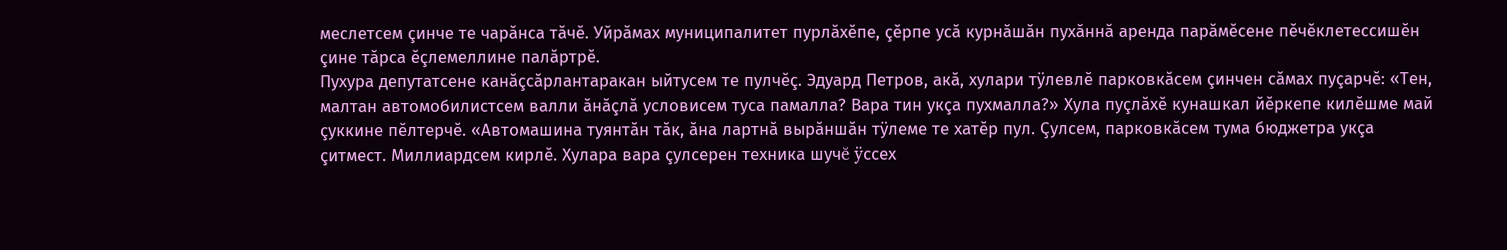меслетсем çинче те чарăнса тăчĕ. Уйрăмах муниципалитет пурлăхĕпе, çĕрпе усă курнăшăн пухăннă аренда парăмĕсене пĕчĕклетессишĕн çине тăрса ĕçлемеллине палăртрĕ.
Пухура депутатсене канăçсăрлантаракан ыйтусем те пулчĕç. Эдуард Петров, акă, хулари тÿлевлĕ парковкăсем çинчен сăмах пуçарчĕ: «Тен, малтан автомобилистсем валли ăнăçлă условисем туса памалла? Вара тин укçа пухмалла?» Хула пуçлăхĕ кунашкал йĕркепе килĕшме май çуккине пĕлтерчĕ. «Автомашина туянтăн тăк, ăна лартнă вырăншăн тÿлеме те хатĕр пул. Çулсем, парковкăсем тума бюджетра укçа çитмест. Миллиардсем кирлĕ. Хулара вара çулсерен техника шучĕ ÿссех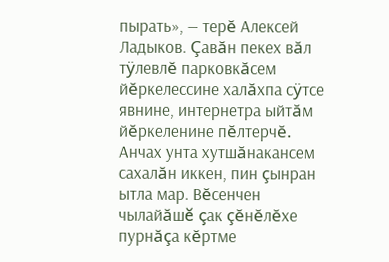пырать», — терĕ Алексей Ладыков. Çавăн пекех вăл тÿлевлĕ парковкăсем йĕркелессине халăхпа сÿтсе явнине, интернетра ыйтăм йĕркеленине пĕлтерчĕ. Анчах унта хутшăнакансем сахалăн иккен, пин çынран ытла мар. Вĕсенчен чылайăшĕ çак çĕнĕлĕхе пурнăçа кĕртме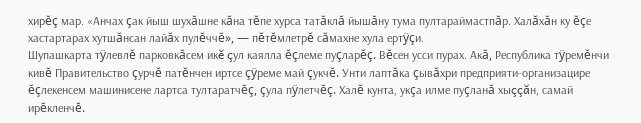хирĕç мар. «Анчах çак йыш шухăшне кăна тĕпе хурса татăклă йышăну тума пултараймастпăр. Халăхăн ку ĕçе хастартарах хутшăнсан лайăх пулĕччĕ», — пĕтĕмлетрĕ сăмахне хула ертÿçи.
Шупашкарта тÿлевлĕ парковкăсем икĕ çул каялла ĕçлеме пуçларĕç. Вĕсен усси пурах. Акă, Республика тÿремĕнчи кивĕ Правительство çурчĕ патĕнчен иртсе çÿреме май çукчĕ. Унти лаптăка çывăхри предприяти-организацире ĕçлекенсем машинисене лартса тултаратчĕç, çула пÿлетчĕç. Халĕ кунта, укçа илме пуçланă хыççăн, самай ирĕкленчĕ.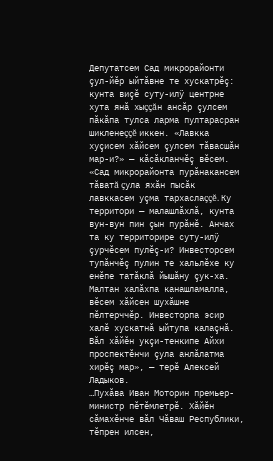Депутатсем Сад микрорайонти çул-йĕр ыйтăвне те хускатрĕç: кунта виçĕ суту-илÿ центрне хута янă хыççăн ансăр çулсем пăкăпа тулса ларма пултарасран шикленеççĕ иккен. «Лавкка хуçисем хăйсем çулсем тăвасшăн мар-и?» — кăсăкланчĕç вĕсем. «Сад микрорайонта пурăнакансем тăватă çула яхăн пысăк лавккасем уçма тархаслаççĕ. Ку территори — малашлăхлă, кунта вун-вун пин çын пурăнĕ. Анчах та ку территорире суту-илÿ çурчĕсем пулĕç-и? Инвесторсем тупăнчĕç пулин те хальлĕхе ку енĕпе татăклă йышăну çук-ха. Малтан халăхпа канашламалла, вĕсем хăйсен шухăшне пĕлтерччĕр. Инвесторпа эсир халĕ хускатнă ыйтупа калаçнă. Вăл хăйĕн укçи-тенкипе Айхи проспектĕнчи çула анлăлатма хирĕç мар», — терĕ Алексей Ладыков.
…Пухăва Иван Моторин премьер-министр пĕтĕмлетрĕ. Хăйĕн сăмахĕнче вăл Чăваш Республики, тĕпрен илсен,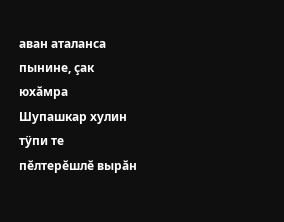аван аталанса пынине, çак юхăмра Шупашкар хулин тÿпи те пĕлтерĕшлĕ вырăн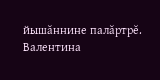йышăннине палăртрĕ.
Валентина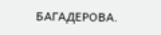БАГАДЕРОВА.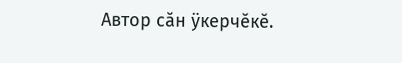Автор сăн ÿкерчĕкĕ.